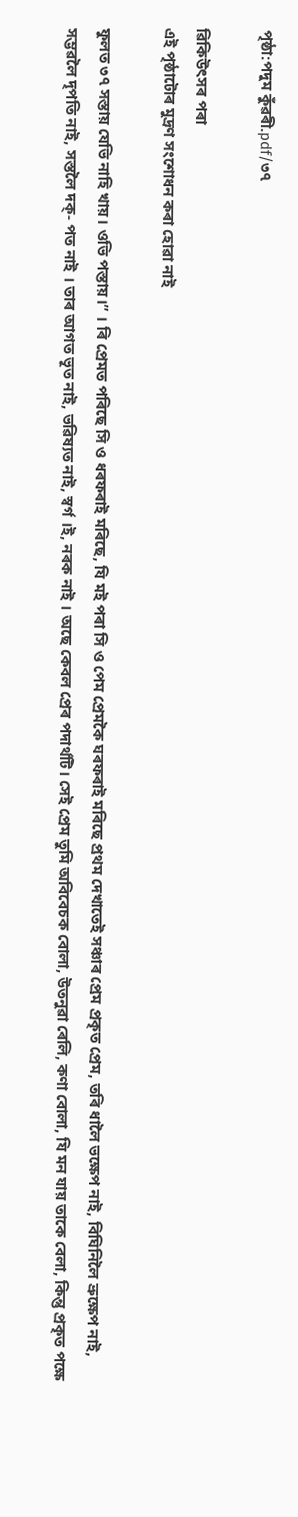পৃষ্ঠা:পদুম কুঁৱৰী.pdf/৩৭

ৱিকিউৎসৰ পৰা
এই পৃষ্ঠাটোৰ মুদ্ৰণ সংশোধন কৰা হোৱা নাই

ফুলত ৩৭ সস্তায় যেভি নাহি খায়। ওভি পস্তায়।” । ৰি প্ৰেমত পৰিছে সি ও ধৰফৰাই মৰিছে, যি মই পৰা সি ও পেম প্ৰেমকৈ ঘৰফৰাই মৰিছে প্রথম দেখাতেই সঞ্চাৰ প্রেম প্রকৃত প্রেম, তৰি ধালৈ ভক্ষেপ নাই, বিঘিনিলৈ ভ্রুক্ষেপ নাই, সম্ভৱলৈ দৃপতি নাই, সস্তলৈ দক্‌- পত নাই । তাৰ আগত ভূত নাই, ভৱিষ্যত নাই, স্বর্গ ।ই, নৰক নাই । অছে কেবল প্ৰেৰ পদার্থটি। সেই প্রেম তুমি অবিবেচক বোলা, উতনুৱা ৰেলি, কণা বোলা, যি মন যায় তাকে বেলা, কিন্তু প্রকৃত পক্ষে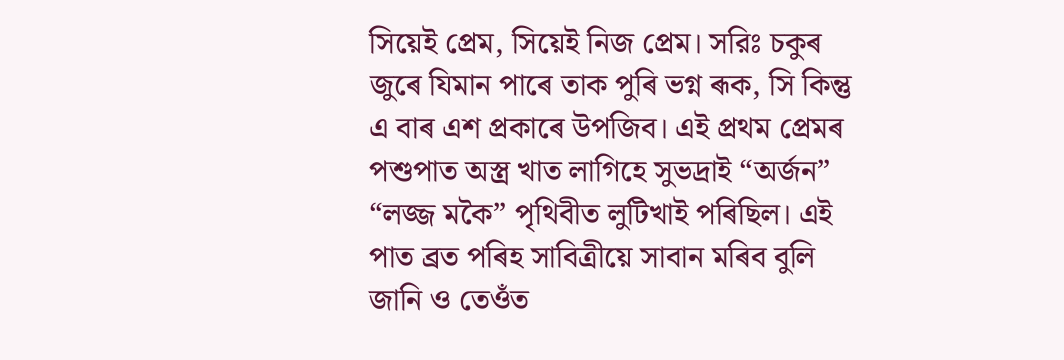সিয়েই প্রেম, সিয়েই নিজ প্রেম। সরিঃ চকুৰ জুৰে যিমান পাৰে তাক পুৰি ভগ্ন ৰূক, সি কিন্তু এ বাৰ এশ প্ৰকাৰে উপজিব। এই প্রথম প্রেমৰ পশুপাত অস্ত্র খাত লাগিহে সুভদ্রাই “অর্জন” “লজ্জ মকৈ” পৃথিবীত লুটিখাই পৰিছিল। এই পাত ব্ৰত পৰিহ সাবিত্রীয়ে সাবান মৰিব বুলি জানি ও তেওঁত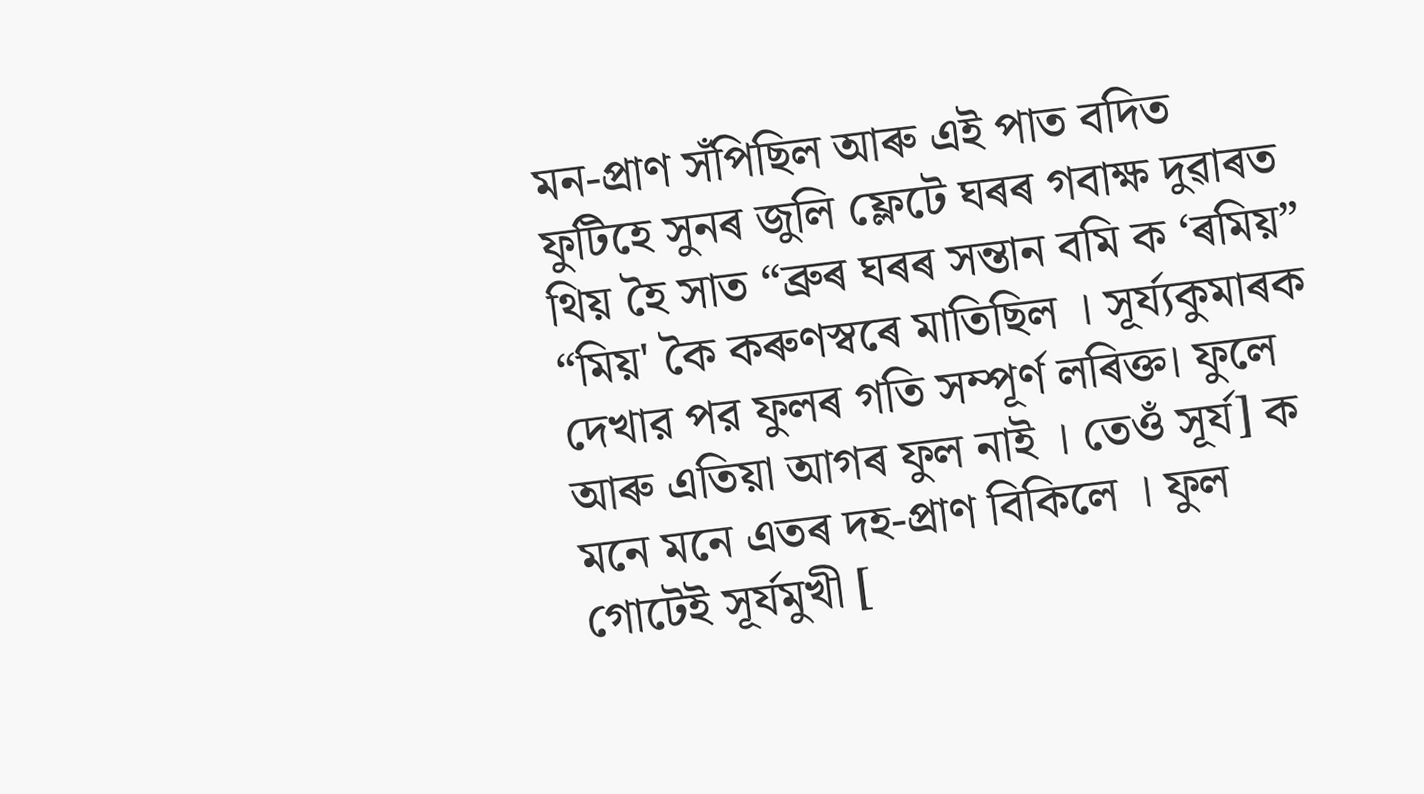মন-প্রাণ সঁপিছিল আৰু এই পাত বদিত ফুটিহে সুনৰ জুলি ফ্লেটে ঘৰৰ গবাক্ষ দুৱাৰত থিয় হৈ সাত “ব্ৰুৰ ঘৰৰ সন্তান বমি ক ‘ৰমিয়” “মিয়' কৈ কৰুণস্বৰে মাতিছিল । সূৰ্য্যকুমাৰক দেখার পর ফুলৰ গতি সম্পূর্ণ লৰিক্ত। ফুলে আৰু এতিয়া আগৰ ফুল নাই । তেওঁ সূর্য] ক মনে মনে এতৰ দহ-প্রাণ বিকিলে । ফুল গোটেই সূর্যমুখী [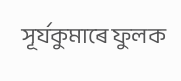সূর্যকুমাৰে ফুলক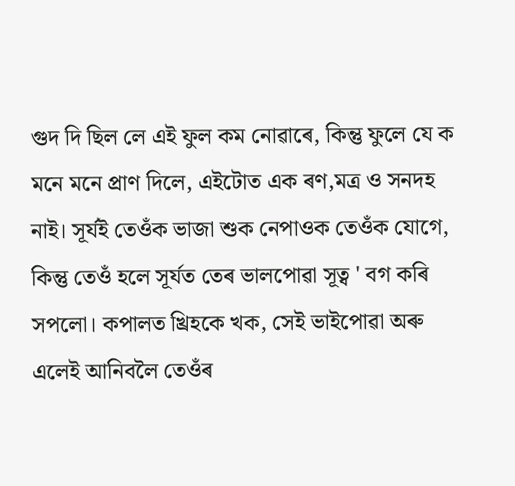গুদ দি ছিল লে এই ফুল কম নোৱাৰে, কিন্তু ফুলে যে ক মনে মনে প্রাণ দিলে, এইটোত এক ৰণ,মত্র ও সনদহ নাই। সূৰ্যই তেওঁক ভাজা শুক নেপাওক তেওঁক যোগে, কিন্তু তেওঁ হলে সূৰ্যত তেৰ ভালপোৱা সূত্ব ' বগ কৰি সপলো। কপালত খ্রিহকে খক, সেই ভাইপোৱা অৰু এলেই আনিবলৈ তেওঁৰ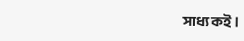সাধ্য কই।